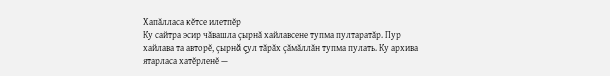Хапăлласа кĕтсе илетпĕр
Ку сайтра эсир чăвашла çырнă хайлавсене тупма пултаратăр. Пур
хайлава та авторĕ, çырнă çул тăрăх çăмăллăн тупма пулать. Ку архива
ятарласа хатĕрленĕ —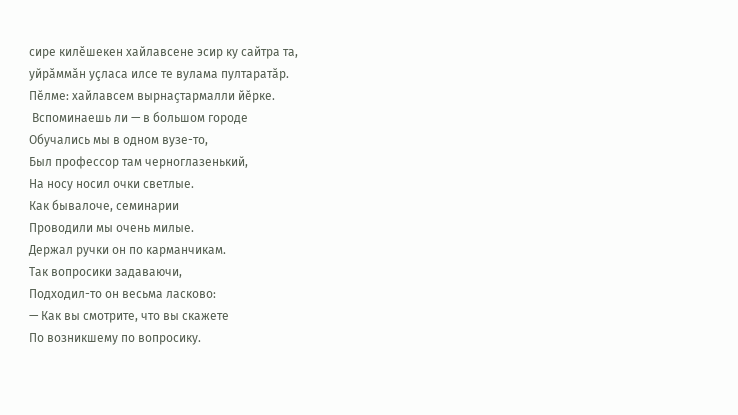сире килĕшекен хайлавсене эсир ку сайтра та,
уйрăммăн уçласа илсе те вулама пултаратăр.
Пӗлме: хайлавсем вырнаҫтармалли йӗрке.
 Вспоминаешь ли — в большом городе
Обучались мы в одном вузе-то,
Был профессор там черноглазенький,
На носу носил очки светлые.
Как бывалоче, семинарии
Проводили мы очень милые.
Держал ручки он по карманчикам.
Так вопросики задаваючи,
Подходил-то он весьма ласково:
— Как вы смотрите, что вы скажете
По возникшему по вопросику.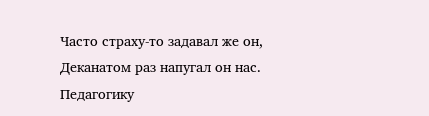Часто страху-то задавал же он,
Деканатом раз напугал он нас.
Педагогику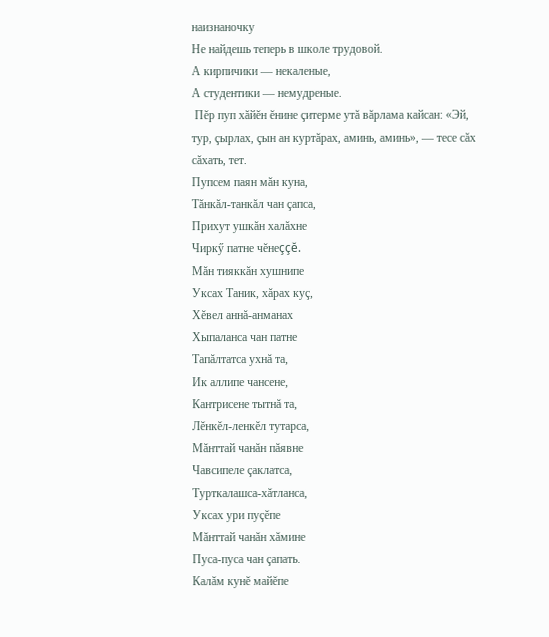наизнаночку
Не найдешь теперь в школе трудовой.
А кирпичики — некаленые,
А студентики — немудреные.
 Пĕр пуп хăйĕн ĕнине çитерме утă вăрлама кайсан: «Эй, тур, çырлах, çын ан куртăрах, аминь, аминь», — тесе сăх сăхать, тет.
Пупсем паян мăн куна,
Тăнкăл-танкăл чан çапса,
Прихут ушкăн халăхне
Чиркӳ патне чĕнеççĕ.
Мăн тияккăн хушнипе
Уксах Таник, хăрах куç,
Хĕвел аннă-анманах
Хыпаланса чан патне
Тапăлтатса ухнă та,
Ик аллипе чансене,
Кантрисене тытнă та,
Лĕнкĕл-ленкĕл тутарса,
Мăнттай чанăн пăявне
Чавсипеле çаклатса,
Турткалашса-хăтланса,
Уксах ури пуçĕпе
Мăнттай чанăн хăмине
Пуса-пуса чан çапать.
Калăм кунĕ майĕпе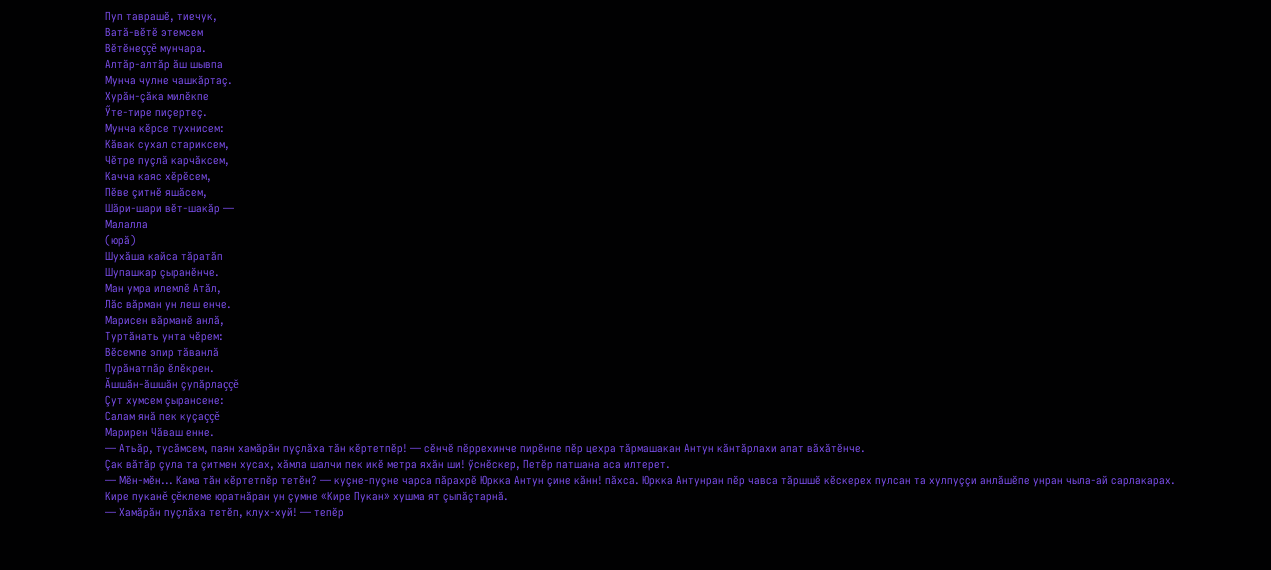Пуп таврашĕ, тиечук,
Ватă-вĕтĕ этемсем
Вĕтĕнеççĕ мунчара.
Алтăр-алтăр ăш шывпа
Мунча чулне чашкăртаç.
Хурăн-çăка милĕкпе
Ӳте-тире пиçертеç.
Мунча кĕрсе тухнисем:
Кăвак сухал стариксем,
Чĕтре пуçлă карчăксем,
Качча каяс хĕрĕсем,
Пĕве çитнĕ яшăсем,
Шăри-шари вĕт-шакăр —
Малалла
(юрă)
Шухăша кайса тăратăп
Шупашкар çыранĕнче.
Ман умра илемлĕ Атăл,
Лăс вăрман ун леш енче.
Марисен вăрманĕ анлă,
Туртăнать унта чĕрем:
Вĕсемпе эпир тăванлă
Пурăнатпăр ĕлĕкрен.
Ăшшăн-ăшшăн çупăрлаççĕ
Çут хумсем çырансене:
Салам янă пек куçаççĕ
Марирен Чăваш енне.
— Атьăр, тусăмсем, паян хамăрăн пуçлăха тăн кĕртетпĕр! — сĕнчĕ пĕррехинче пирĕнпе пĕр цехра тăрмашакан Антун кăнтăрлахи апат вăхăтĕнче.
Çак вăтăр çула та çитмен хусах, хăмла шалчи пек икĕ метра яхăн ши! ӳснĕскер, Петĕр патшана аса илтерет.
— Мĕн-мĕн... Кама тăн кĕртетпĕр тетĕн? — куçне-пуçне чарса пăрахрĕ Юркка Антун çине кăнн! пăхса. Юркка Антунран пĕр чавса тăршшĕ кĕскерех пулсан та хулпуççи анлăшĕпе унран чыла-ай сарлакарах. Кире пуканĕ çĕклеме юратнăран ун çумне «Кире Пукан» хушма ят çыпăçтарнă.
— Хамăрăн пуçлăха тетĕп, клух-хуй! — тепĕр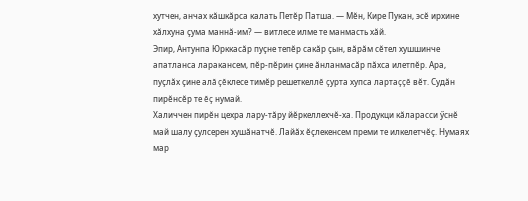хутчен, анчах кăшкăрса калать Петĕр Патша. — Мĕн, Кире Пукан, эсĕ ирхине хăлхуна çума маннă-им? — витлесе илме те манмасть хăй.
Эпир, Антунпа Юрккасăр пуçне тепĕр сакăр çын, вăрăм сĕтел хушшинче апатланса ларакансем, пĕр-пĕрин çине ăнланмасăр пăхса илетпĕр. Ара, пуçлăх çине алă çĕклесе тимĕр решеткеллĕ çурта хупса лартаççĕ вĕт. Судăн пирĕнсĕр те ĕç нумай.
Халиччен пирĕн цехра лару-тăру йĕркеллехчĕ-ха. Продукци кăларасси ӳснĕ май шалу çулсерен хушăнатчĕ. Лайăх ĕçлекенсем преми те илкелетчĕç. Нумаях мар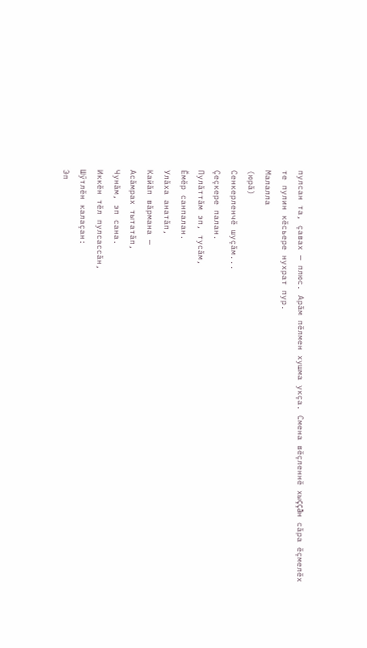пулсан та, çавах — плюс. Арăм пĕлмен хушма укçа. Смена вĕçленнĕ хыççăн сăра ĕçмелĕх те пулин кĕсьере нухрат пур.
Малалла
(юрă)
Сенкерленчĕ шуçăм...
Çеçкере палан.
Пулăттăм эп, тусăм,
Ĕмĕр санпалан.
Улăха анатăп,
Кайăп вăрмана —
Асăмрах тытатăп,
Чунăм, эп сана.
Иккĕн тĕл пулсассăн,
Шӳтлĕн калаçан:
Эп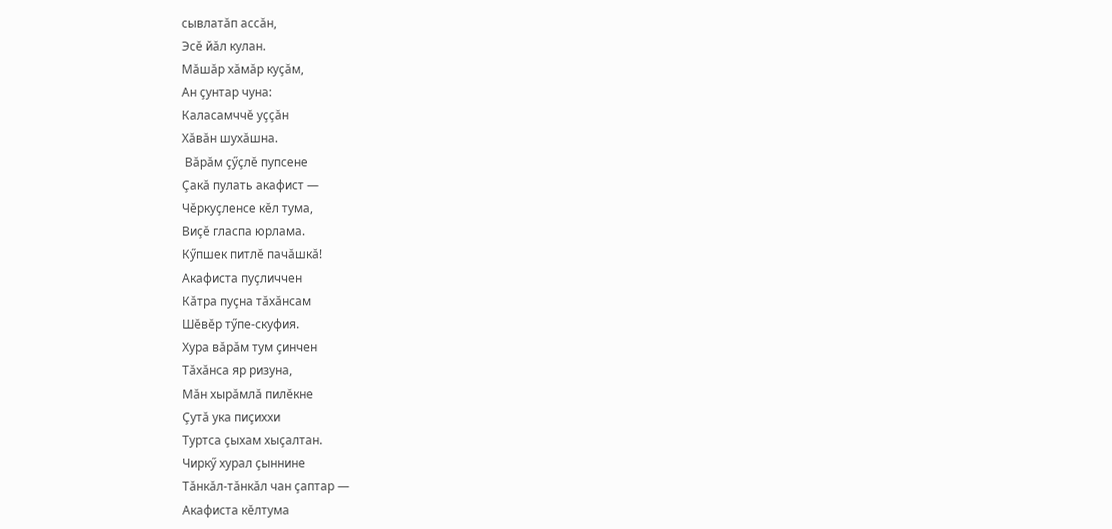сывлатăп ассăн,
Эсĕ йăл кулан.
Мăшăр хăмăр куçăм,
Ан çунтар чуна:
Каласамччĕ уççăн
Хăвăн шухăшна.
 Вăрăм çӳçлĕ пупсене
Çакă пулать акафист —
Чĕркуçленсе кĕл тума,
Виçĕ гласпа юрлама.
Кӳпшек питлĕ пачăшкă!
Акафиста пуçличчен
Кăтра пуçна тăхăнсам
Шĕвĕр тӳпе-скуфия.
Хура вăрăм тум çинчен
Тăхăнса яр ризуна,
Мăн хырăмлă пилĕкне
Çутă ука пиçиххи
Туртса çыхам хыçалтан.
Чиркӳ хурал çыннине
Тăнкăл-тăнкăл чан çаптар —
Акафиста кĕлтума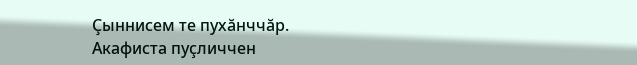Çыннисем те пухăнччăр.
Акафиста пуçличчен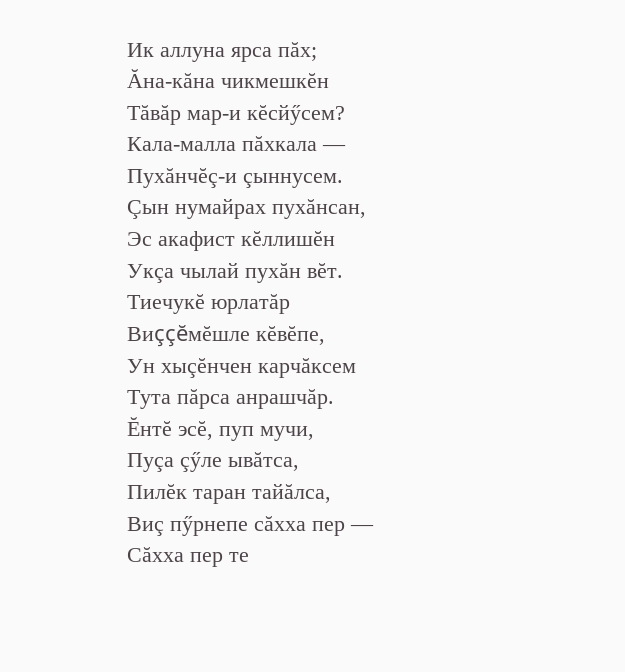Ик аллуна ярса пăх;
Ăна-кăна чикмешкĕн
Тăвăр мар-и кĕсйӳсем?
Кала-малла пăхкала —
Пухăнчĕç-и çыннусем.
Çын нумайрах пухăнсан,
Эс акафист кĕллишĕн
Укçа чылай пухăн вĕт.
Тиечукĕ юрлатăр
Виççĕмĕшле кĕвĕпе,
Ун хыçĕнчен карчăксем
Тута пăрса анрашчăр.
Ĕнтĕ эсĕ, пуп мучи,
Пуçа çӳле ывăтса,
Пилĕк таран тайăлса,
Виç пӳрнепе сăхха пер —
Сăхха пер те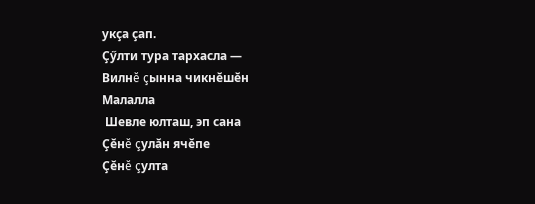укçа çап.
Çӳлти тура тархасла —
Вилнĕ çынна чикнĕшĕн
Малалла
 Шевле юлташ, эп сана
Çĕнĕ çулăн ячĕпе
Çĕнĕ çулта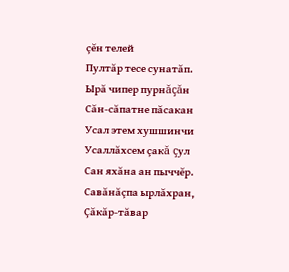çĕн телей
Пултăр тесе сунатăп.
Ырă чипер пурнăçăн
Сăн-сăпатне пăсакан
Усал этем хушшинчи
Усаллăхсем çакă çул
Сан яхăна ан пыччĕр.
Савăнăçпа ырлăхран,
Çăкăр-тăвар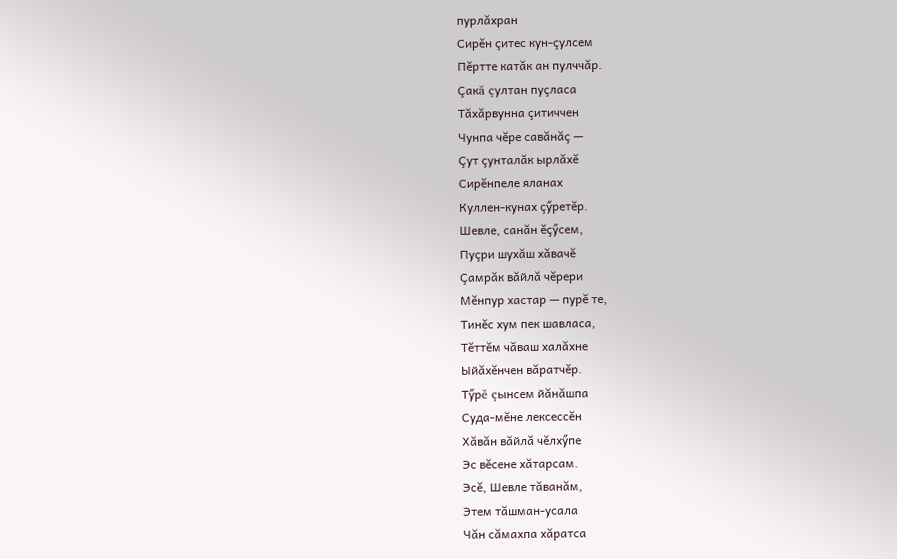пурлăхран
Сирĕн çитес кун-çулсем
Пĕртте катăк ан пулччăр.
Çакă çултан пуçласа
Тăхăрвунна çитиччен
Чунпа чĕре савăнăç —
Çут çунталăк ырлăхĕ
Сирĕнпеле яланах
Куллен-кунах çӳретĕр.
Шевле, санăн ĕçӳсем,
Пуçри шухăш хăвачĕ
Çамрăк вăйлă чĕрери
Мĕнпур хастар — пурĕ те,
Тинĕс хум пек шавласа,
Тĕттĕм чăваш халăхне
Ыйăхĕнчен вăратчĕр.
Тӳрĕ çынсем йăнăшпа
Суда-мĕне лексессĕн
Хăвăн вăйлă чĕлхӳпе
Эс вĕсене хăтарсам.
Эсĕ, Шевле тăванăм,
Этем тăшман-усала
Чăн сăмахпа хăратса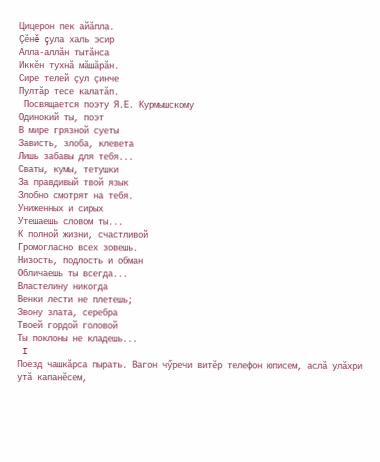Цицерон пек айăпла.
Çĕнĕ çула халь эсир
Алла-аллăн тытăнса
Иккĕн тухнă мăшăрăн.
Сире телей çул çинче
Пултăр тесе калатăп.
 Посвящается поэту Я.Е. Курмышскому
Одинокий ты, поэт
В мире грязной суеты
Зависть, злоба, клевета
Лишь забавы для тебя...
Сваты, кумы, тетушки
За правдивый твой язык
Злобно смотрят на тебя.
Униженных и сирых
Утешаешь словом ты...
К полной жизни, счастливой
Громогласно всех зовешь.
Низость, подлость и обман
Обличаешь ты всегда...
Властелину никогда
Венки лести не плетешь;
Звону злата, серебра
Твоей гордой головой
Ты поклоны не кладешь...
 I
Поезд чашкăрса пырать. Вагон чӳречи витĕр телефон юписем, аслă улăхри утă капанĕсем,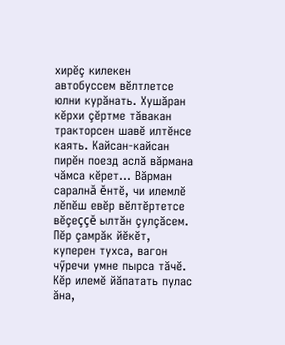хирĕç килекен автобуссем вĕлтлетсе юлни курăнать. Хушăран кĕрхи çĕртме тăвакан тракторсен шавĕ илтĕнсе каять. Кайсан-кайсан пирĕн поезд аслă вăрмана чăмса кĕрет... Вăрман саралнă ĕнтĕ, чи илемлĕ лĕпĕш евĕр вĕлтĕртетсе вĕçеççĕ ылтăн çулçăсем.
Пĕр çамрăк йĕкĕт, куперен тухса, вагон чӳречи умне пырса тăчĕ. Кĕр илемĕ йăпатать пулас ăна,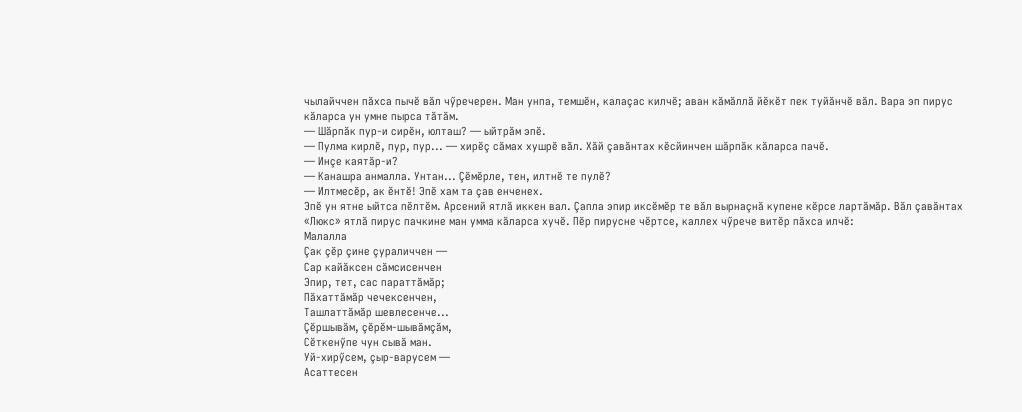чылайччен пăхса пычĕ вăл чӳречерен. Ман унпа, темшĕн, калаçас килчĕ; аван кăмăллă йĕкĕт пек туйăнчĕ вăл. Вара эп пирус кăларса ун умне пырса тăтăм.
— Шăрпăк пур-и сирĕн, юлташ? — ыйтрăм эпĕ.
— Пулма кирлĕ, пур, пур... — хирĕç сăмах хушрĕ вăл. Хăй çавăнтах кĕсйинчен шăрпăк кăларса пачĕ.
— Инçе каятăр-и?
— Канашра анмалла. Унтан... Çĕмĕрле, тен, илтнĕ те пулĕ?
— Илтмесĕр, ак ĕнтĕ! Эпĕ хам та çав енченех.
Эпĕ ун ятне ыйтса пĕлтĕм. Арсений ятлă иккен вал. Çапла эпир иксĕмĕр те вăл вырнаçнă купене кĕрсе лартăмăр. Вăл çавăнтах «Люкс» ятлă пирус пачкине ман умма кăларса хучĕ. Пĕр пирусне чĕртсе, каллех чӳрече витĕр пăхса илчĕ:
Малалла
Çак çĕр çине çураличчен —
Сар кайăксен сăмсисенчен
Эпир, тет, сас параттăмăр;
Пăхаттăмăр чечексенчен,
Ташлаттăмăр шевлесенче...
Çĕршывăм, çĕрĕм-шывăмçăм,
Сĕткенӳпе чун сывă ман.
Уй-хирӳсем, çыр-варусем —
Асаттесен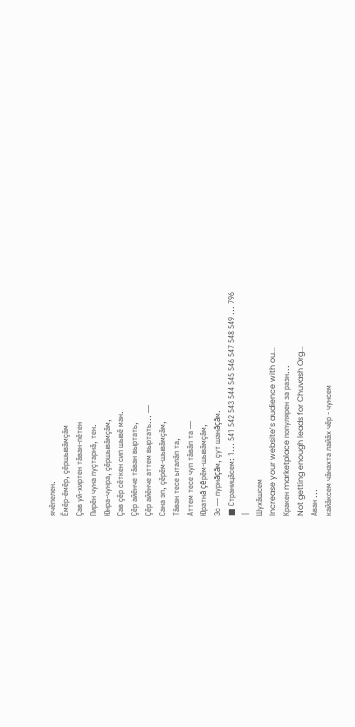ячĕпелен.
Ĕмĕр-ĕмĕр, çĕршывăмçăм
Çав уй-хиртен тăван-пĕтен
Пирĕн чуна пуçтарнă, тен.
Юнра-чунра, çĕршывăмçăм,
Çав çĕр сĕткен сип шывĕ ман.
Çĕр айĕнче тăван выртать,
Çĕр айĕнче аттем выртать... —
Сана эп, çĕрĕм-шывăмçăм,
Тăван тесе ыталăп та,
Аттем тесе чуп тăвăп та —
Юратнă çĕрĕм-шывăмçăм,
Эс — пурнăçăм, çут шанăçăм.
■ Страницăсем: 1... 541 542 543 544 545 546 547 548 549 ... 796
|
Шухăшсем
Increase your website’s audience with ou...
Кракен marketplace популярен за разн...
Not getting enough leads for Chuvash Org...
Аван ...
кайăксем чăнахта лайăх чĕр - чунсем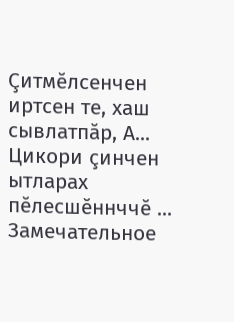Çитмĕлсенчен иртсен те, хаш сывлатпăр, А...
Цикори çинчен ытларах пĕлесшĕннччĕ ...
Замечательное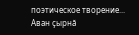поэтическое творение...
Аван çырнă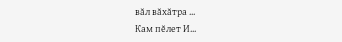вăл вăхăтра ...
Кам пĕлет И...